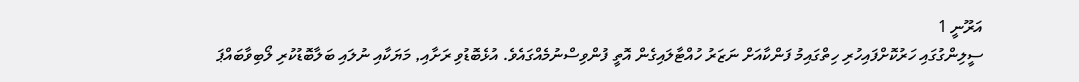އަރޫނީ 1
ސީލިންގުގައި ހަރުކޮށްފައިހުރި ހިތްގައިމު ފަންކާއަށް ނަޒަރު ހުއްޓާލައިގެން އޮތީ ފުންވިސްނުމެއްގައެވެ. އުޅެބޮޑުވި ރަށާއި, މަޔަކާއި ނުލައި ބަލާބޮޑުކުރި ލޯބިވާބައްޕަ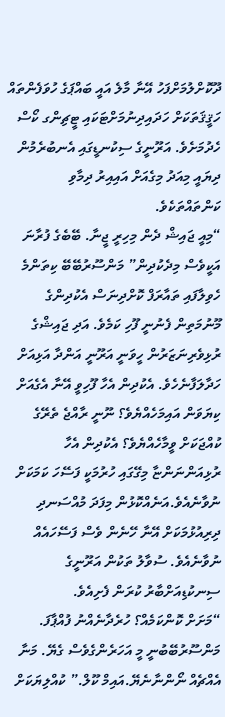ދޫކޮށްލުމަށްފަހު އޭނާ މާލެ އައީ ބައްޕަގެ ހުވަފެންތައް ހަޤީޤަތަކަށް ހަދައިދިނުމަށްޓަކައި ޓީޗިންގ ކޯސް ހެދުމަށެވެ. އަރޫނީގެ ސިކުނޑީގައި އެނބުރެމުން ދިޔައީ މިއަދު މިގެއަށް އައިއިރު ދިމާވި ކަންތައްތަކެވެ.
“މިއީ ޖައިޝް ދެން މިހިރީ ޖީނާ. ބޭބެގެ ފުރާނަ އަކީވެސް މިދެކުދިން” މަންސޫރުބޭބޭ ކިތަންމެ ހެވިލާފައި ތައާރަފް ކޮށްދިނަސް އެކުދިންގެ މޫނުމަތިން ފެނުނީ ފޫހި ކަމެވެ. އަދި ޖައިޝްގެ ރުޅިވެރިނަޒަރުން ހީވަނީ އަރޫނީ އަންދާ އަޅިއަށް ހަދާލަފާނެހެވެ. އެކުދިން އެހާ ފޫހިވީ އޭނާ އެގެއަށް ކިޔަވަން އައިމަހެއްޔެވެ؟ ނޫނީ ރާއްޖެ ތެރޭގެ ކުއްޖަކަށް ވީމާހެއްޔެވެ؟ އެކުދިން އެހާ ރުޅިއަންނަންޏާ މިގޭގައި ހުރުމަކީ ފަސޭހަ ކަމަކަށް ނުވާނެއެވެ.އަނެއްކޮޅުން މިފަދަ މުއްސަނދި ދިރިއުޅުމަކަށް އޭނާ ހޭނެން ވެސް ފަސޭހައެއް ނުވާނެއެވެ. ސުވާލު ތަކުން އަރޫނީގެ ސިނކުޑިއަށްބާރު ކުރަން ފެށިއެވެ.
“މަށަށް ކޮންކަމެއް؟ ހުރެދާނެއްނު ފުއްޕާފަ. މަންސޫރުބޭބުނީ މީ އަހަރެންގެވެސް ގެޔޭ. މަނާ އެއްޗެއް ނޯންނާނެޔޭ.އައިމް ކޫލް.” ކުއްލިޔަކަށް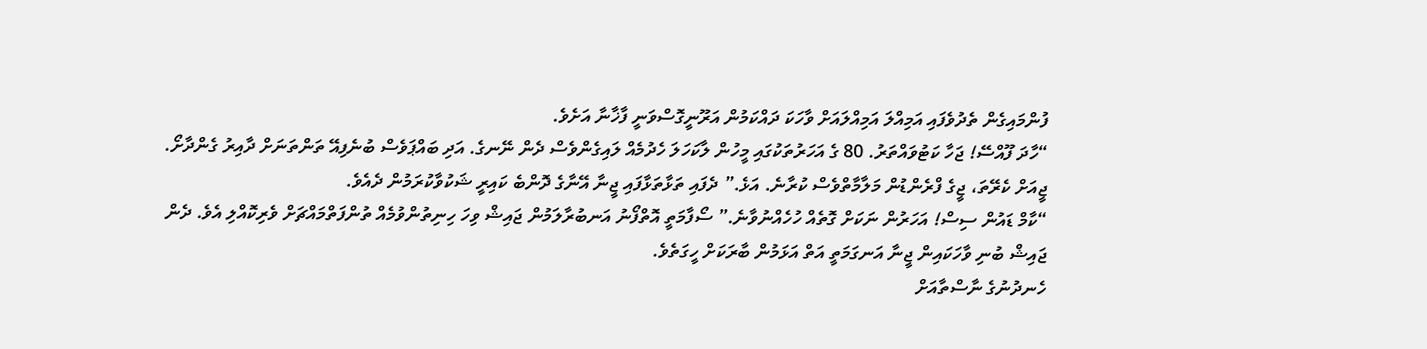ފުންމައިގެން ތެދުވެފައި އަމިއްލަ އަމިއްލައަށް ވާހަކަ ދައްކަމުން އަރޫނީގޮސްވަނީ ފާޚާނާ އަށެވެ.
“ހާދަ ފޫއްސޭ! ޖަހާ ކަޓުވައްތަރު. 80 ގެ އަހަރުތަކުގައި މީހުން ލާކަހަލަ ހެދުމެއް ލައިގެންވެސް ދެން ނޭނގެ. އަދި ބައްޕަވެސް ބުނެފިއޭ ތަންތަނަށް ދާއިރު ގެންދާށޯ. ޖީއަށް ކެރޭތަ، ޖީގެ ފްރެންޑުން މަލާމާތްވެސް ކުރާނެ. އަޅެ.” ދެފައި ތަޅާތަޅާފައި ޖީނާ އޭނާގެ ދޮންބެ ކައިރީ ޝަކުވާކުރަމުން ދެއެވެ.
“ކާމް ޑައުން ސިސް! އަހަރުން ނަކަށް ގޮތެއް ހުހެއްނުވާނެ.” ސޯފާމަތީ އޮތްފޯނު އަނބުރާލަމުން ޖައިޝް ވިހަ ހިނިތުންވުމެއް ތުންފަތްމައްޗަށް ވެރިކޮއްލި އެވެ. ދެން ޖައިޝް ބުނި ވާހަކައިން ޖީނާ އަނގަމަތީ އަތް އަޅަމުން ބާރަކަށް ހީގަތެވެ.
ހެނދުނުގެ ނާސްތާއަށް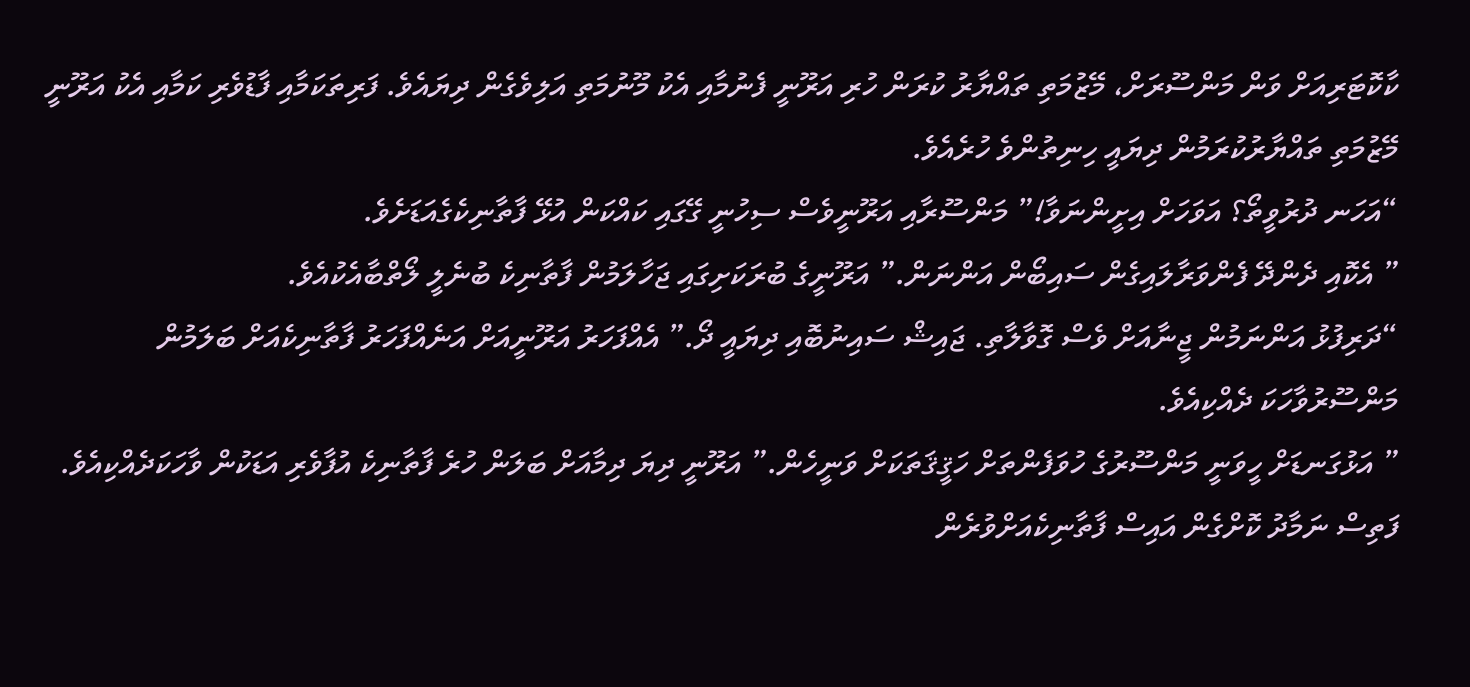ކާކޮޓަރިއަށް ވަން މަންސޫރަށް، މޭޒުމަތި ތައްޔާރު ކުރަން ހުރި އަރޫނީ ފެނުމާއި އެކު މޫނުމަތި އަލިވެގެން ދިޔައެވެ. ފަރިތަކަމާއި ފާޑުވެރި ކަމާއި އެކު އަރޫނީ މޭޒުމަތި ތައްޔާރުކުރަމުން ދިޔައީ ހިނިތުންވެ ހުރެއެވެ.
“އަހަނ ދުރުވީތޯ؟ އަވަހަށް އިށީންނަވާ!” މަންސޫރާއި އަރޫނީވެސް ސިހުނީ ގޭގައި ކައްކަން އުޅޭ ފާތާނިކެގެއަޑަށެވެ.
” އެކޮއި ދެންދޭ ފެންވަރާލައިގެން ސައިބޯން އަންނަން.” އަރޫނީގެ ބުރަކަށިގައި ޖަހާލަމުން ފާތާނިކެ ބުނެލީ ލޯތްބާއެކުއެވެ.
“ދަރިފުޅު އަންނަމުން ޖީނާއަށް ވެސް ގޮވާލާތި. ޖައިޝް ސައިނުބޮއި ދިޔައީ ދޯ.” އެއްފަހަރު އަރޫނީއަށް އަނެއްފަހަރު ފާތާނިކެއަށް ބަލަމުން މަންސޫރުވާހަކަ ދެއްކިއެވެ.
” އަޅުގަނޑަށް ހީވަނީ މަންސޫރުގެ ހުވަފެންތަށް ހަޤީޤަތަކަށް ވަނީހެން.” އަރޫނީ ދިޔަ ދިމާއަށް ބަލަން ހުރެ ފާތާނިކެ އުފާވެރި އަޑަކުން ވާހަކަދެއްކިއެވެ. ފަތިސް ނަމާދު ކޮށްގެން އައިސް ފާތާނިކެއަށްވުރެން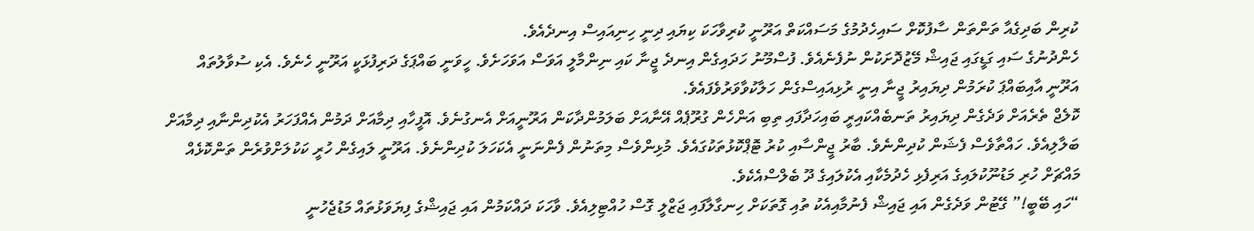ކުރިން ބަދިގެއާ ތަންތަން ސާފުކޮށް ސައިހެދުމުގެ މަސައްކަތް އަރޫނީ ކުރިވާހަކަ ކިޔައި ދިނީ ހިނިއައިސް އިނދެއެވެ.
ހެންދުނުގެ ސައި ގަޑީގައި ޖައިޝް މޭޒުދޮށަކުން ނުފެނެއެވެ. ފުސްމޫނު ހަދައިގެން އިނދެ ޖީނާ ކައި ނިންމާލީ އަވަސް އަވަހަށެވެ. ހީވަނީ ބައްޕަގެ ދަރިފުޅަކީ އަރޫނީ ހެނެވެ. އެކި ސުވާލުތައް އަރޫނީ އާއިބައްޕަ ކުރަމުން ދިޔައިރު ޖީނާ އިނީ ރުޅިއައިސްގެން ހަލާކުވާވަރުވެފައެވެ.
ކޮލެޖް ތެރެއަށް ވަދެގެން ދިޔައިރު ތަނބެއްކައިރީ ބައިހަދާފައި ތިބި އަންހެން ގުރޫޕެއް އޭނާއަށް ބަލަމުންދާކަން އަރޫނީއަށް އެނގުނެވެ. އޮފީހާއި ދިމާއަށް ދަމުން އެއްފަހަރު އެކުދިންނާއި ދިމާއަށް ބަލާލިއެވެ. ހައްތާވެސް ފެޝަން ކުދިންނެވެ. ބާރު ޖީންސާއި ކުރު ޓޮޕްކޮޅުތަކުގައެވެ. މުޅިންވެސް މިތަނުން ފެންނަނީ އެކަހަލަ ކުދިންނެވެ. އަރޫނީ ލައިގެން ހުރީ ކަކުލަށްވުރެން ތަންކޮޅެއް މައްޗަށް ހުރި މަޑުނޫކުލައިގެ އަރިފެޅި ހެދުމެކާއި އެކުލައިގެ ދޫ ބެލްސްއެކެވެ.
“ހައި ބޭބީ!” ގޭޓުން ވަދެގެން އައި ޖައިޝް ފެނުމާއިއެކު ތުއި ގޮތަކަށް ހިނގާލާފައި ޖަޒްލީ ގޮސް ހުއްޓިލިއެވެ. ވާހަކަ ދައްކަމުން އައި ޖައިޝްގެ ފިޔަވަޅުތައް މަޑުޖެހުނީ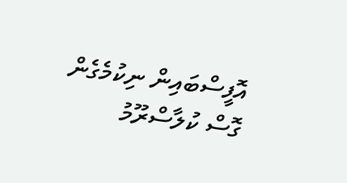އޮފީސްބައިން ނިކުމެގެން ގޮސް ކުލާސްރޫމު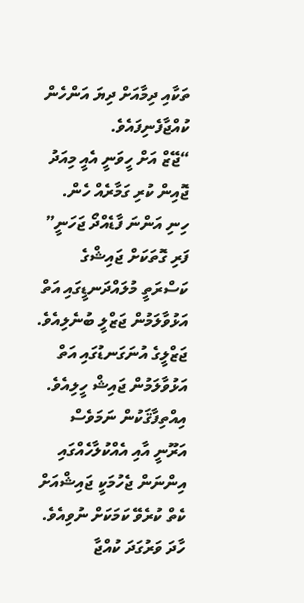ތަކާއި ދިމާއަށް ދިޔަ އަންހެން ކުއްޖާފެނިފައެވެ.
“ޖޭޒް އަށް ހީވަނީ އެއީ މިއަދު ޖޮއިން ކުރި ގަމާރެއް ހެން. ހިނި އަންނަ ފާޑެއްދޯ ޖަހަނީ” ފަރި ގޮތަކަށް ޖައިޝްގެ ކަސްރަތީ މުލައްދަނޑީގައި އަތް އަޅުވާލަމުން ޖަޒްލީ ބުނެލިއެވެ. ޖަޒްލީގެ އުނަގަނޑުގައި އަތް އަޅުވާލަމުން ޖައިޝް ހީލިއެވެ.
އިއްތިފާޤަކުން ނަމަވެސް އަރޫނީ އާއި އެއްކުލާހެއްގައި އިންނަން ޖެހުމަކީ ޖައިޝްއަށް ކެތް ކުރެވޭ ކަމަކަށް ނުވިއެވެ. ހާދަ ވަރުގަދަ ކުއްޖާ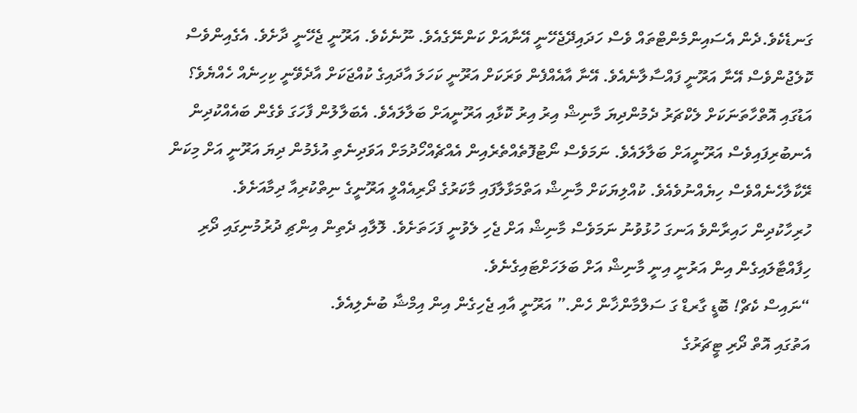ގަނޑެކެވެ.ދެން އެސައިންމެންޓްތައް ވެސް ހަދައިދޭޖެހޭނީ އޭނާއަށް ކަންނޭގެއެވެ. ނޫނެކެވެ. އަރޫނީ ޖެހޭނީ ދާށެވެ. އެގެއިންވެސް ކޮލެޖުންވެސް އޭނާ އަރޫނީ ފައްސާލާނެއެވެ. އޭނާ އާއެއްފެން ވަރަކަށް އަރޫނީ ކަހަލަ އާދައިގެ ކުއްޖަކަށް އާދެވޭނީ ކިހިނެއް ހެއްޔެވެ؟
އަޑުގައި އޮތްހާތަނަކަށް ލެކްޗަރު ދެމުންދިޔަ މާނިޝް އިރު އިރު ކޮޅާއި އަރޫނީއަށް ބަލާލައެވެ. އެބަލާލުން ފާހަގަ ވެގެން ބައެއްކުދިން އެނބުރިފައިވެސް އަރޫނީއަށް ބަލާލައެވެ. ނަމަވެސް ނޯޓުފޮތެއްތެރެއިން އެއްޗެއްހޯދުމަށް އަވަދިނެތި އުޅެމުން ދިޔަ އަރޫނީ އަށް މިކަން ރޭކާލާހެނެއްވެސް ހިޔެއްނުވެއެވެ. ކުއްލިޔަކަށް މާނިޝް އަތްމަޅާލާފައި މާކަރުގެ ދޯރިއެއްލީ އަރޫނީގެ ނިތްކުރިއާ ދިމާއަށެވެ.
ހުރިހާކުދިން ހައިރާންވެ އަނގަ ހުޅުވުނު ނަމަވެސް މާނިޝް އަށް ޖެހި ލެވުނީ ފަހަތަށެވެ. ލޮލާއި ދެތިން އިންޗި ދުރުމުނިގައި ދޯރި ހިފާއްޓާލައިގެން އިން އަރުނީ އިނީ މާނިޝް އަށް ބަލަހަށްޓައިގެނެވެ.
“ނައިސް ކެޗް! ބޮޑީ ގާރޑް ގަ ސަލްމާންޚާން ހެން.” އަރޫނީ އާއި ޖެހިގެން އިން އިމްޝާ ބުނެލިއެވެ.
އަތުގައި އޮތް ދޯރި ޓީޗަރުގެ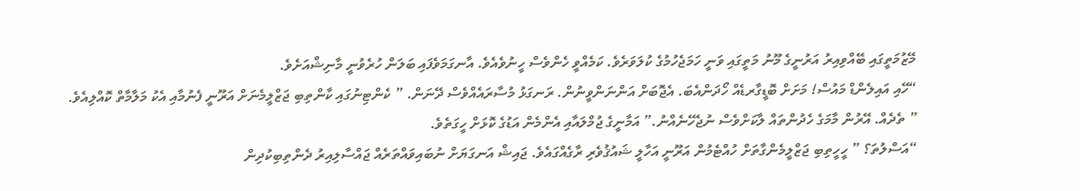މޭޒުމަތީގައި ބޭއްވިއިރު އަރުނީގެ މޫނު މަތީގައި ވަނީ ހަމަޖެހުމުގެ ކުލަވަރެވެ. ކަމެއްވީ ހެންވެސް ހީނުވެއެވެ. އާނގަމަވެފައި ބަލަން ހުރެވުނީ މާނިޝްއަށެވެ.
“ހޭއި އައިލެންޑް މައުސް! މަށަށް ބޮޑީގާރޑެއް ހޯދަންއެބަ. އެޖޮބަށް އަންނަންވީނުން. ރަނގަޅު މުސާރައެއްވެސް ދޭނަން. ” ކެންޓިނުގައި ކާންތިބި ޖަޒްލީމެނަށް އަރޫނީ ފެނުމާއި އެކު މަލާމާތް ކޮއްލިއެވެ.
” ތެދެއް. އޭރުން މާމަގެ ހެދުންތައް ލާކަށްވެސް ނުޖެހޭނެއްނު.” އަމާނީގެ ޖުމްލައާއި އެންމެން އަޑުގެ ކޮޅަށް ހީގަތެވެ.
“އަސްލުތަ؟ ” ހީހީތިބި ޖަޒްލީމެންގާތަށް ހުއްޓެމުން އަރޫނީ އަހާލީ ޝައުޤުވެރި ރާގެއްގައެވެ. ޖައިޝް އަނގަޔަށް ނުބައިވައްތަރެއް ޖައްސާލިއިރު ދެންތިބިކުދިން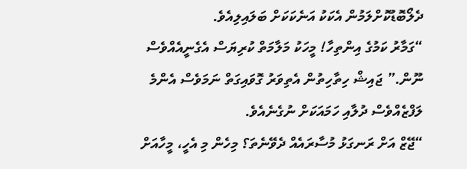ދެލޯބޮޑުކޮށްލަމުން އެކަކު އަނެކަކަށް ބަލައިލިއެވެ.
“ގަމާރު ކަމުގެ އިންތިހާ! މީހަކު މަލާމަތް ކުރިޔަސް އެގެނީއެއްވެސް ނޫން.” ޖައިޝް ހިތާހިތުން އެތިވަރު ގޮވައިގަތް ނަމަވެސް އެންމެ ލަފްޒެއްވެސް ދުލާއި ހަމައަކަށް ނުގެނެއެވެ.
“ޖޭޒް އަށް ރަނގަޅު މުސާރައެއް ދެވޭނެތަ؟ މިހެން މި އެހީ، މީހާއަށް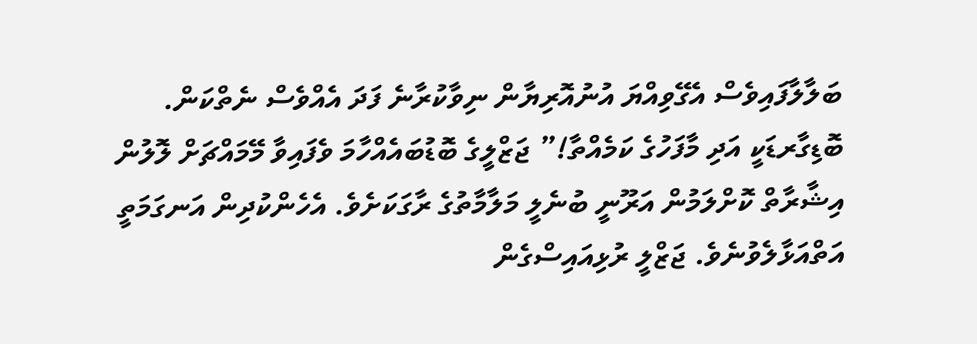ބަލާލާފައިވެސް އެގޭވިއްޔަ އުނުއޮރިޔާން ނިވާކުރާނެ ފަދަ އެއްވެސް ނެތްކަން. ބޮޑިގާރޑަކީ އަދި މާފަހުގެ ކަމެއްތާ!” ޖަޒްލީގެ ބޮޑުބައެއްހާމަ ވެފައިވާ މޭމައްޗަށް ލޮލުން އިޝާރާތް ކޮށްލަމުން އަރޫނީ ބުނެލީ މަލާމާތުގެ ރާގަކަށެވެ. އެހެންކުދިން އަނގަމަތީ އަތްއަޅާލެވުނެވެ. ޖަޒްލީ ރުޅިއައިސްގެން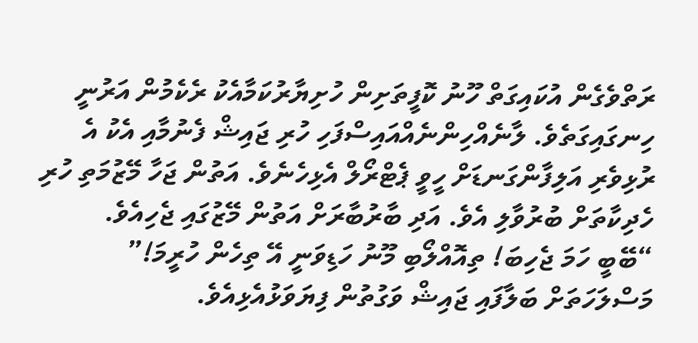ރަތްވެގެން އުކައިގަތް ހޫނު ކޮފީތަށިން ހުށިޔާރުކަމާއެކު ރެކެމުން އަރުނީ ހިނގައިގަތެވެ. ލާނެއްހިންނެއްއައިސްފަހި ހުރި ޖައިޝް ފެނުމާއި އެކު އެ ރުޅިވެރި އަލިފާންގަނޑަށް ހީވީ ޕެޓްރޯލް އެޅިހެނެވެ. އަތުން ޖަހާ މޭޒުމަތި ހުރި ހެދިކާތަށް ބުރުވާލި އެވެ. އަދި ބާރުބާރަށް އަތުން މޭޒުގައި ޖެހިއެވެ.
“ބޭބީ ހަމަ ޖެހިބަ! ތިއޮއްލޯބި މޫނު ހަޑިވަނީ އޭ ތިހެން ހުރީމަ!” މަސްލަހަތަށް ބަލާފައި ޖައިޝް ވަގުތުން ފިޔަވަޅުއެޅިއެވެ.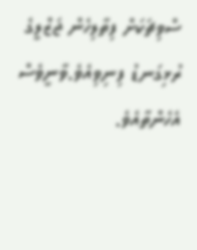ސްވިޗަކަށް ފިތާލިހެން ޖަޒްލީގެ ރުޅިގަނޑު ފިނިވިއެވެ.ވާނީވެސް އެހެންތާއެވެ.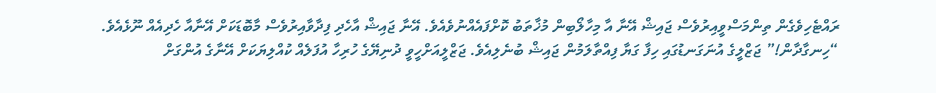ރައްޓެހިވެގެން ތިންމަސްވީއިރުވެސް ޖައިޝް އޭނާ އާ މިހާލޯބިން މުޚާތަބު ކޮށްފައެއްނުވެއެވެ. އޭނާ ޖައިޝް އާހެދި ފިދާވާއިރުވެސް މާބޮޑަކަށް އޭނާއާ ހެދިއެއް ނޫޅެއެވެ.
“ހިނގާދާން!” ޖަޒްލީގެ އުނަގަނޑުގައި ހިފާ ގަޔާ ފިއްތާލަމުން ޖައިޝް ބުނެލިއެވެ. ޖަޒްލީއަށްހީވީ ދުނިޔޭގެ ހުރިހާ އުފަލެއް ކުއްލިޔަކަށް އޭނާގެ އުންގަށް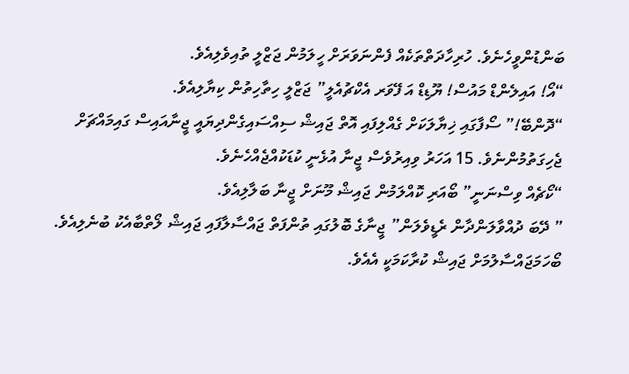ބަންޑުންވީހެނެވެ. ހުރިހާދަތްތަކެއް ފެންނަވަރަށް ހީލަމުން ޖަޒްލީ ތުއިވެލިއެވެ.
“އޯ! އައިލެންޑް މައުސް! ޔޫޑިޑް އަ ފޭވަރ އެކްޗުއެލީ” ޖަޒްލީ ހިތާހިތުން ކިޔާލިއެވެ.
“ދޮންބޭ!” ސޯފާގައި ޚިޔާލަކަށް ގެއްލިފައި އޮތް ޖައިޝް ސިއްސައިގެންދިޔައީ ޖީނާއައިސް ގައިމައްޗަށް ޖެހިގަތުމުންނެވެ. 15 އަހަރު ވިއިރުވެސް ޖީނާ އުޅެނީ ކުޑަކުއްޖެއްހެނެވެ.
“ކޯޗެއް ވިސްނަނީ” ބޯއަރި ކޮއްލަމުން ޖައިޝް މޫނަށް ޖީނާ ބަލާލިއެވެ.
” ދޭބަ ދުއްވާލަންދާން ރެޑީވެލަން” ޖީނާގެ ބޮލުގައި ތުންފަތް ޖައްސާލާފައި ޖައިޝް ލޯތްބާއެކު ބުނެލިއެވެ. ބޯހަމަޖައްސާލުމަށް ޖައިޝް ކުރާކަމަކީ އެއެވެ.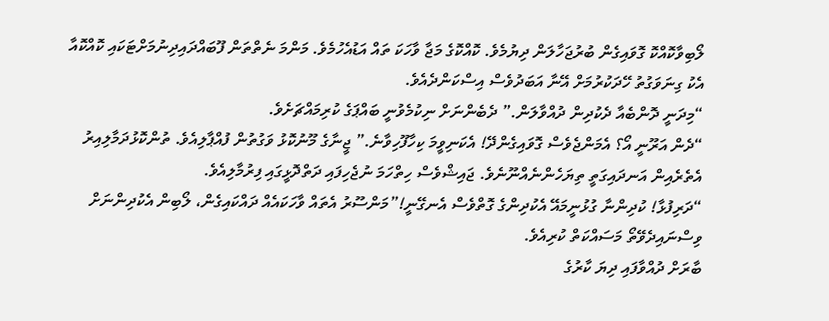ލޯބިވާކޮއްކޮ ގޮވައިގެން ބުރުޖަހާލަން ދިޔުމެވެ. ކޮއްކޮގެ މަޖާ ވާހަކަ ތައް އަޑުއެހުމެވެ. މަންމަ ނެތްތަން ފޫބައްދައިދިނުމަށްޓަކައި ކޮއްކޮއާ އެކު ގިނަވަގުތު ހޭދަކުރުމަށް އޭނާ އަބަދުވެސް އިސްކަންދެއެވެ.
“މިދަނީ ދޮންބެއާ ދެކުދިން ދުއްވާލަން.” ދެބެންނަށް ނިކުމެވުނީ ބައްޕަގެ ކުރިމައްޗަށެވެ.
“ދެން އަރޫނީ އޯ؟ އެމަންޖެވެސް ގޮވައިގެންދޭ! އެކަނިވީމަ ކިހާފޫހިވާނެ.” ޖީނާގެ މޫނުކޮޅު ވަގުތުން ފުއްޕާލިއެވެ. ތުންކޮޅުދަމާލިއިރު އެތެރެއިން އަނދައިގަތީ ތިޔަހެންނެއްނޫނެވެ. ޖައިޝްވެސް ހިތްހަމަ ނުޖެހިފައި ދަތްދޮޅީގައި ފިރުމާލިއެވެ.
“ދަރިފުޅާ! ކުދިންނާ ގުޅުނީމައޭ އެކުދިންގެ ގޮތްވެސް އެނގޭނީ!”މަންސޫރު އެތައް ވާހަކައެއް ދައްކައިގެން، ލޯބިން އެކުދިންނަށް ވިސްނައިދެވޭތޯ މަސައްކަތް ކުރިއެވެ.
ބާރަށް ދުއްވާފައި ދިޔަ ކާރުގެ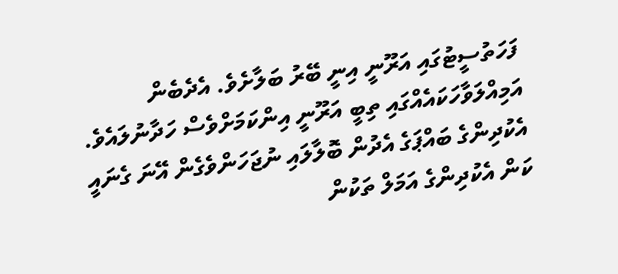ފަހަތުސީޓުގައި އަރޫނީ އިނީ ބޭރު ބަލާށެވެ. އެދެބެން އަމިއްލަވާހަކައެއްގައި ތިބީ އަރޫނީ އިންކަމަށްވެސް ހަދާނުލައެވެ. އެކުދިންގެ ބައްޕަގެ އެދުން ބޮލާލައި ނުޖަހަންވެގެން އޭނަ ގެނައީ ކަން އެކުދިންގެ އަމަލް ތަކުން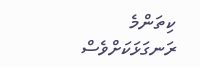ކިތަންމެ ރަނގަޅަކަށްވެސް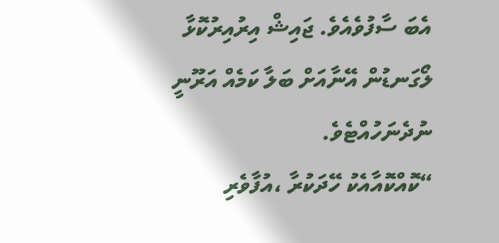އެބަ ސާފުވެއެވެ. ޖައިޝް އިރުއިރުކޮޅާ ލޯގަނޑުން އޭނާއަށް ބަލާ ކަމެއް އަރޫނީ ނުދެނަހުއްޓެވެ.
“ކޮއްކޮއާއެކު ހޭދަކުރާ ،އުފާވެރި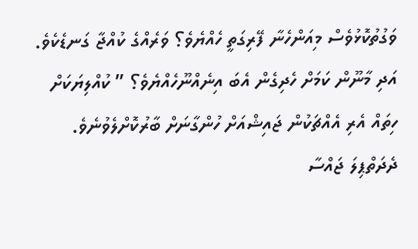ވަގުތުކޮޅުވެސް މިއަންހެނާ ފޭރިގަތީ ހެއްޔެވެ؟ ވަރެއްގެ ކުއްޖާ ގަނޑެކެވެ. އަދި މާނޫން ކަމަށް ހެދިގެން އެބަ އިނެއްނޫހެއްޔެވެ؟ ” ކުއްލިޔަކަށް ހިތައް އެރި އެއްޗަކުން ޖައިޝްއަށް ހުންގާނަށް ބާރުކޮށްލެވުނެވެ. ދެދަތްޕިލަ ޖައްސާ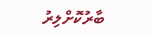ބާރުކޮށްލިރު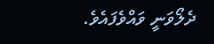ދެލޯވަނީ ވައްވެފައެވެ.